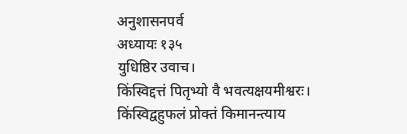अनुशासनपर्व
अध्यायः १३५
युधिष्ठिर उवाच।
किंस्विद्दत्तं पितृभ्यो वै भवत्यक्षयमीश्वरः।
किंस्विद्वहुफलं प्रोक्तं किमानन्त्याय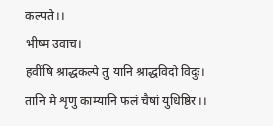कल्पते।।
भीष्म उवाच।
हवींषि श्राद्धकल्पे तु यानि श्राद्धविदो विदुः।
तानि मे शृणु काम्यानि फलं चैषां युधिष्ठिर।।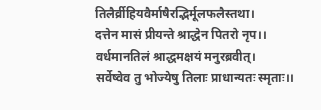तिलैर्व्रीहियवैर्माषैरद्भिर्मूलफलैस्तथा।
दत्तेन मासं प्रीयन्ते श्राद्धेन पितरो नृप।।
वर्धमानतिलं श्राद्धमक्षयं मनुरब्रवीत्।
सर्वेष्वेव तु भोज्येषु तिलाः प्राधान्यतः स्मृताः।।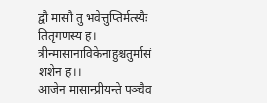द्वौ मासौ तु भवेत्तुप्तिर्मत्स्यैः तितृगणस्य ह।
त्रीन्मासानाविकेनाहुश्चतुर्मासं शशेन ह।।
आजेन मासान्प्रीयन्ते पञ्चैव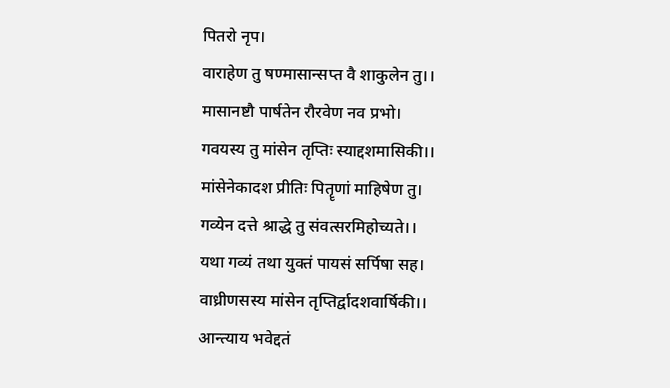पितरो नृप।
वाराहेण तु षण्मासान्सप्त वै शाकुलेन तु।।
मासानष्टौ पार्षतेन रौरवेण नव प्रभो।
गवयस्य तु मांसेन तृप्तिः स्याद्दशमासिकी।।
मांसेनेकादश प्रीतिः पितॄणां माहिषेण तु।
गव्येन दत्ते श्राद्धे तु संवत्सरमिहोच्यते।।
यथा गव्यं तथा युक्तं पायसं सर्पिषा सह।
वाध्रीणसस्य मांसेन तृप्तिर्द्वादशवार्षिकी।।
आन्त्याय भवेद्दतं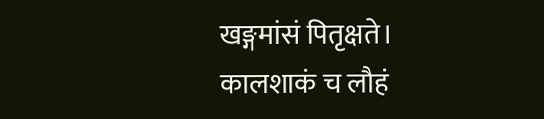खङ्गमांसं पितृक्षते।
कालशाकं च लौहं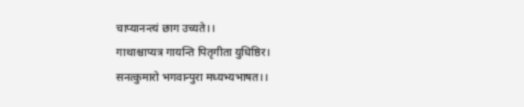चाप्यानन्त्यं छाग उच्यते।।
गाथाश्चाप्यत्र गायन्ति पितृगीता युधिष्ठिर।
सनत्कुमारो भगवान्पुरा मध्यभ्यभाषत।।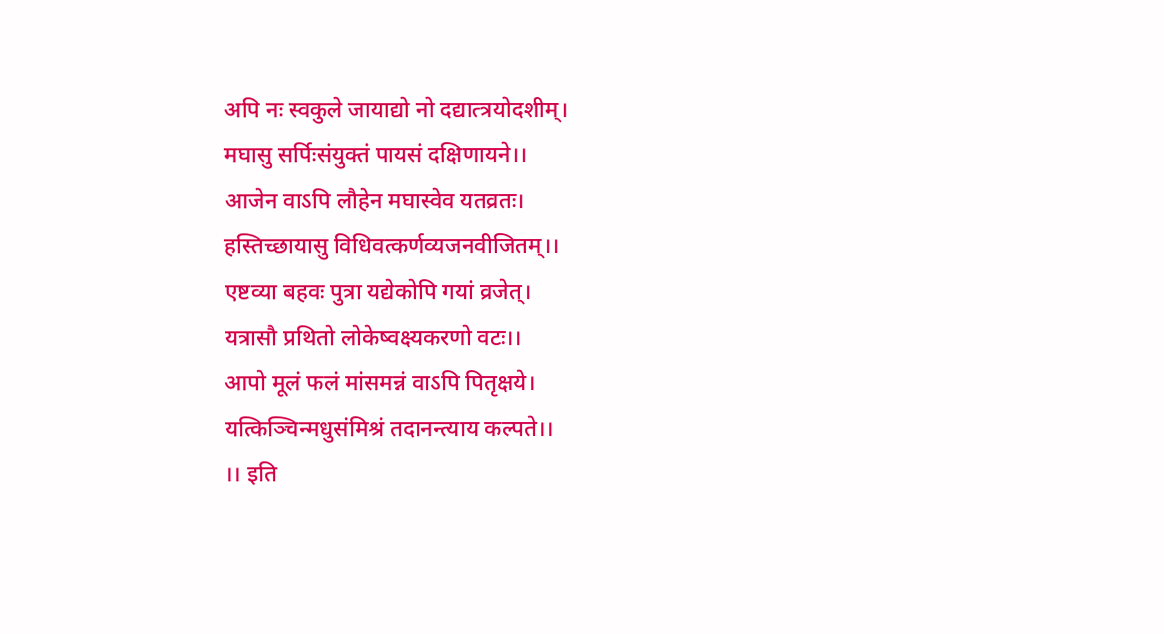अपि नः स्वकुले जायाद्यो नो दद्यात्त्रयोदशीम्।
मघासु सर्पिःसंयुक्तं पायसं दक्षिणायने।।
आजेन वाऽपि लौहेन मघास्वेव यतव्रतः।
हस्तिच्छायासु विधिवत्कर्णव्यजनवीजितम्।।
एष्टव्या बहवः पुत्रा यद्येकोपि गयां व्रजेत्।
यत्रासौ प्रथितो लोकेष्वक्ष्यकरणो वटः।।
आपो मूलं फलं मांसमन्नं वाऽपि पितृक्षये।
यत्किञ्चिन्मधुसंमिश्रं तदानन्त्याय कल्पते।।
।। इति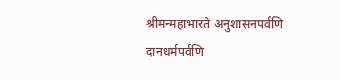श्रीमन्महाभारते अनुशासनपर्वणि
दानधर्मपर्वणि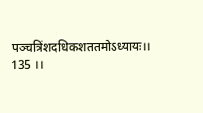पञ्चत्रिंशदधिकशततमोऽध्यायः।। 135 ।।